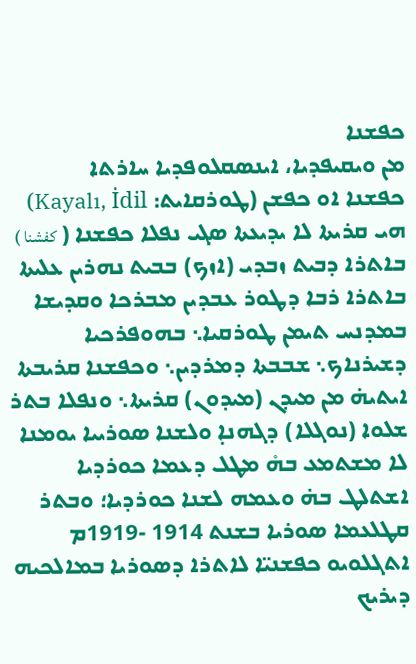ܟܦܫܢܐ
ܡܢ ܘܝܩܝܦܕܝܐ، ܐܝܢܣܩܠܘܦܕܝܐ ܚܐܪܬܐ
ܟܦܫܢܐ ܐܘ ܟܦܫܢ (ܛܘܪܩܐܝܬ: Kayalı, İdil) ܗܝ ܩܪܝܬܐ ܠܐ ܝܕܝܥܬܐ ܣܓܝ ܢܦܠܐ ܟܦܫܢܐ ( كفشنا ) ܒܐܬܪܐ ܕܒܝܬ ܙܒܕܝ (ܐܙܟ) ܒܒܝܬ ܢܗܪܝܢ ܥܠܝܬܐ ܒܐܬܪܐ ܪܒܐ ܕܛܘܪ ܥܒܕܝܢ ܡܒܪܟܐ ܘܩܕܝܫܐ ܒܡܕܢܚ ܬܝܡܢ ܛܘܪܩܝܐ܆ ܒܗܘܦܪܟܝܐ ܕܫܝܪܢܐܟ܆ ܫܒܒܬܐ ܕܡܪܕܝܢ܆ ܘܟܦܫܢܐ ܩܪܝܒܬܐ ܐܝܬܝܗ̇ ܡܢ ܡܝܕܢ (ܡܝܕܘܢ) ܩܪܝܬܐ܆ ܘܢܦܠܐ ܒܬܪ ܫܠܘܐ (ܢܘܓܠܐ) ܕܓܗܢܐ̣ ܘܠܫܢܐ ܣܘܪܝܝܐ ܝܘܡܢܐ ܠܐ ܡܫܬܡܥ ܒܗ̊ ܡܛܠ ܕܥܡܐ ܟܘܪܕܝܐ ܐܫܬܠܛ ܒܗ̇ ܘܥܡܗ ܠܫܢܐ ܟܘܪܕܝܐ؛ ܘܒܬܪ ܩܛܠܥܡܐ ܣܘܪܝܐ ܒܫܢܬ 1914 -1919ܡ ܐܬܓܠܘܝܘ ܟܦܫܢܝ̈ܐ ܠܐܬܪܐ ܕܣܘܪܝܐ ܒܡܐܠܟܝܗ ܕܝܪܝܟ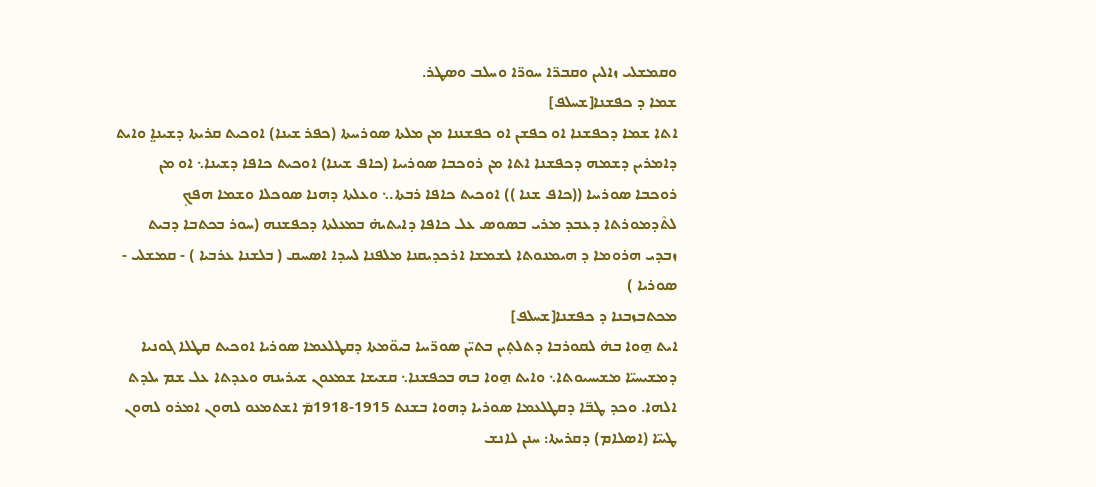ܘܩܡܫܠܝ ܙܐܠܝܢ ܘܩܒܪ̈ܐ ܚܘܪ̈ܐ ܘܚܠܒ ܘܣܛܪ.
ܫܡܐ ܕ ܟܦܫܢܐ[ܫܚܠܦ]
ܐܬܐ ܫܡܐ ܕܟܦܫܢܐ ܐܘ ܟܦܫܢ ܐܘ ܟܦܫܢܢܐ ܡܢ ܡܠܬܐ ܣܘܪܝܝܬܐ (ܟܦܪ ܫܝܢܐ) ܐܘܟܝܬ ܩܪܝܬܐ ܕܫܝܢܐ̤ ܘܐܝܬ ܕܐܡܪܝܢ ܕܫܡܗ ܕܟܦܫܢܐ ܐܬܐ ܡܢ ܪܘܟܒܐ ܣܘܪܝܝܐ (ܟܐܦ ܫܝܢܐ) ܐܘܟܝܬ ܟܐܦܐ ܕܫܝܢܐ܆ ܐܘ ܡܢ ܪܘܟܒܐ ܣܘܪܝܝܐ ((ܟܐܦ ܫܢܐ )) ܐܘܟܝܬ ܟܐܦܐ ܪܒܬܐ.܆ ܘܥܠܬܐ ܕܗܢܐ ܣܘܟܠܐ ܘܫܡܐ ܗܦܟ̥ ܠܬܶܕܡܘܪܬܐ ܕܥܒܕ ܡܪܝ ܒܣܘܣ ܥܠ ܟܐܦܐ ܕܐܝܬܝܗ̇ ܒܡܥܠܬܐ ܕܟܦܫܢܗ (ܚܘܪ ܒܟܬܒܐ ܕܒܝܬ ܙܒܕܝ ܗܪܘܡܐ ܕ ܗܝܡܢܘܬܐ ܠܫܡܫܐ ܐܪܟܕܝܩܢܐ ܡܠܦܢܐ ܠܚܕܐ ܐܣܚܩ ( ܒܠܫܢܐ ܥܪܒܝܐ ) - ܩܡܫܠܝ - ܣܘܪܝܐ )
ܡܟܬܒܙܒܢܐ ܕ ܟܦܫܢܐ[ܫܚܠܦ]
ܐܝܬ ܗ̱ܘܐ ܒܗ̊ ܠܩܘܪܒܐ ܕܬܠܬ̥ܝܢ ܒܬܝ̈ܢ ܣܘܪ̈ܝܝܐ ܒܝܘ̈ܡܬܐ ܕܩܛܠܥܡܐ ܣܘܪܝܐ ܐܘܟܝܬ ܩܛܠܐ ܓܘܢܝܐ ܕܡܫܝܚܝ̈ܐ ܡܫܝܚܝܘܬܐ܆ ܘܐܝܬ ܗ̱ܘܐ ܒܗ ܒܟܦܫܢܐ܆ ܩܫܝܫܐ ܫܡܥܘܢ ܫܝܪܝܢܗ ܘܥܕܬܐ ܥܠ ܫܡ ܝܠܕܬ ܐܠܗܐ. ܘܟܕ ܛܒ̈ܐ ܕܩܛܠܥܡܐ ܣܘܪܝܐ ܕܗܘܐ ܒܫܢܬ 1915-1918ܡ̄ ܐܫܬܡܥܘ ܠܗܘܢ ܐܡܪܘ ܠܗܘܢ ܛܝܝ̈ܐ (ܐܣܠܐܡ) ܕܩܪܝܬܐ: ܚܢܢ ܠܐܢܫ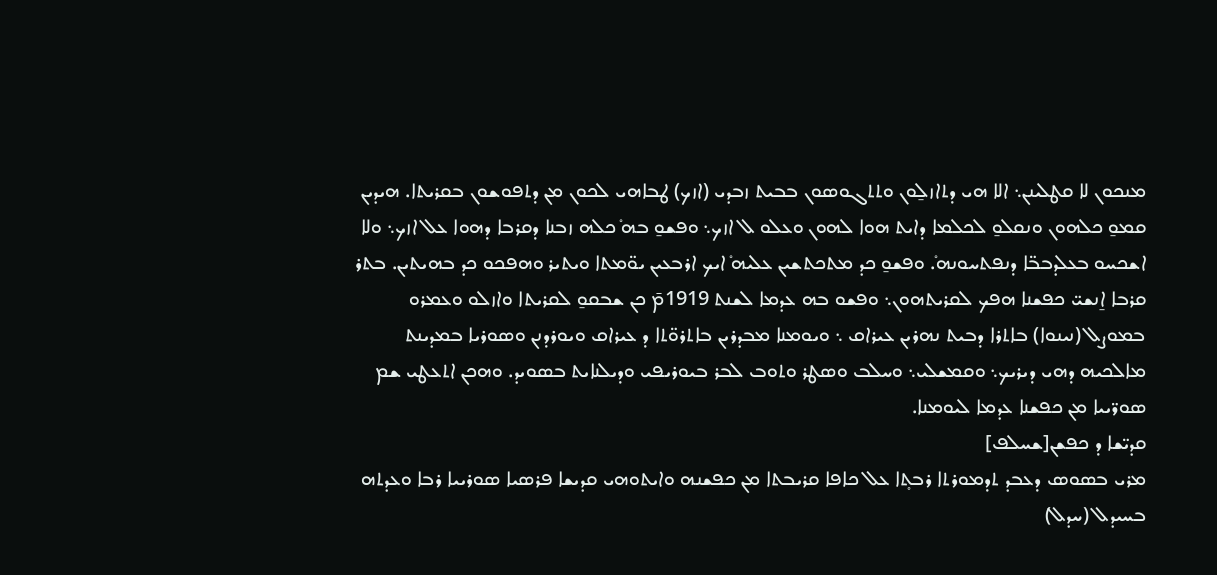ܡܢܟܘܢ ܠܐ ܩܛܠܝܢܢ܆ ܐܠܐ ܗܝ ܕܬܐܙܠ̱ܘܢ ܘܬܬܓܘܣܘܢ ܒܒܝܬ ܙܒܕܝ (ܐܙܟ) ܛܒܐܗܝ ܠܟܘܢ ܡܢ ܕܬܦܘܫܘܢ ܒܩܪܝܬܐ. ܗܝܕܝܢ ܩܡܘ̱ ܟܠܗܘܢ ܘܢܩܠܘ̱ ܠܟܠܡܐ ܕܐܝܬ ܗܘܐ ܠܗܘܢ ܘܥܠܘ ܠ ܐܙܟ܆ ܘܦܫܘ̱ ܒܗ̊ ܟܠܗ ܙܒܢܐ ܕܩܪܒܐ ܕܗܘܐ ܥܠ ܐܙܟ܆ ܘܠܐ ܐܫܟܚܘ ܒܥܠܕܒܒ̈ܐ ܕܢܦܬܚܘܢܗ̊. ܘܦܫܘ̱ ܟܕ ܡܬܟܬܫܝܢ ܥܠܝܗ̊ ܐܝܟ ܐܪܒܥܝܢ ܝܘ̈ܡܬܐ ܘܝܬܝܪ ܘܗܦܟܘ ܟܕ ܒܗܝܬܝܢ. ܒܬܪ ܩܪܒܐ ܐ̱ܢܫܝ̈ ܟܦܫܢܐ ܗܦܟ ܠܩܪܝܬܗܘܢ܆ ܘܦܫܘ ܒܗ ܥܕܡܐ ܠܫܢܬ 1919ܡ̄ ܟܢ ܫܒܩܘ̱ ܠܩܪܝܬܐ ܘܐܙܠܘ ܘܥܡܪܘ ܒܡܘܨܠ (ܢܝܢܘܐ) ܒܐܬܪܐ ܕܒܝܬ ܢܗܪܝܢ ܥܝܪܐܩ ܆ ܘܝܘܡܢܐ ܡܒܕܪܝܢ ܒܐܬܪܘ̈ܬܐ ܕ ܥܝܪܐܩ ܘܝܘܪܕܢܢ ܘܣܘܪܝܐ ܒܡܕܝܢܬ ܡܐܠܟܝܗ ܕܗܝ ܕܝܪܝܟ܆ ܘܩܡܫܠܝ܆ ܘܚܠܒ ܘܣܛܪ ܘܬܘܒ ܠܒܪ ܒܝܘܪܝܦܝ ܘܕܝܠܢܐܝܬ ܒܣܘܝܕ. ܘܗܟܢ ܐܬܥܛܝ ܫܡ ܣܘܪ̈ܝܝܐ ܡܢ ܟܦܫܢܐ ܥܕܡܐ ܠܝܘܡܢܐ.
ܩܕܝ̈ܫܐ ܕ ܟܦܫܢ[ܫܚܠܦ]
ܡܪܝ ܒܣܘܣ ܕܥܒܕ ܬܕܡܘܪܬܐ ܪܒܬ̥ܐ ܥܠ ܟܐܦܐ ܩܪܝܒܬܐ ܡܢ ܟܦܫܢܗ ܘܐܝܬܘܗܝ ܩܕܝܫܐ ܦܪܣܝܐ ܣܘܪܝܝܐ ܪܒܐ ܘܥܕܬܗ ܒܚܝܕܠ (ܚܕܠ)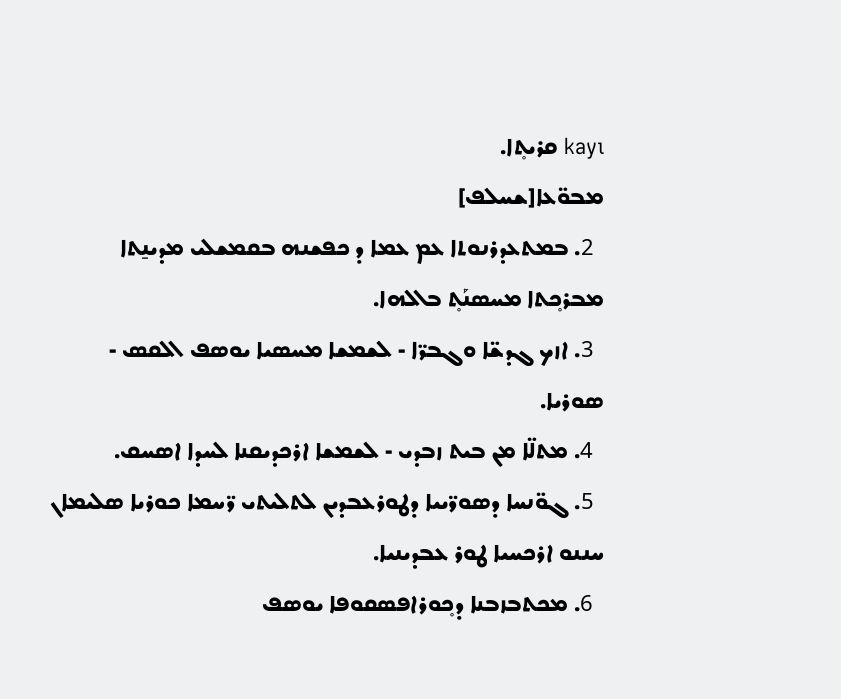kayı ܩܪܝܬ̥ܐ.
ܡܒܘ̈ܥܐ[ܫܚܠܦ]
  2. ܒܡܬܥܕܪܢܘܬܐ ܥܡ ܥܡܐ ܕ ܟܦܫܢܗ ܒܩܡܫܠܝ ܡܕܝܢ̱ܬܐ ܡܒܪܟ̥ܬܐ ܡܚܣܢܰܬ̥ ܒܐܠܗܐ.
  3. ܐܙܟ ܓܕܫ̈ܐ ܘܓܒܪ̈ܐ - ܠܫܡܫܐ ܡܚܣܝܐ ܝܘܣܦ ܐܠܩܣ - ܣܘܪܝܐ.
  4. ܡܬܠ̈ܐ ܡܢ ܒܝܬ ܙܒܕܝ - ܠܫܡܫܐ ܐܪܟܕܝܩܢܐ ܠܚܕܐ ܐܣܚܩ.
  5. ܓܘ̈ܢܚܐ ܕܣܘܪ̈ܝܝܐ ܕܛܘܪܥܒܕܝܢ ܠܬܠܝܬܝ ܪ̈ܚܡܐ ܟܘܪܝܐ ܣܠܝܡܐܢ ܚܢܢܘ ܐܪܟܚܝܐ ܛܘܪ ܥܒܕܝܢܝܐ.
  6. ܡܟܬܒܙܒܢܐ ܕܟ̥ܘܪܐܦܣܩܘܦܐ ܝܘܣܦ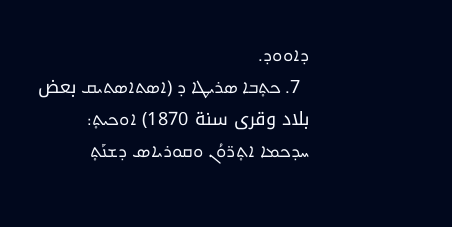ܕܐܘܘܕ.
  7. ܟܬ̥ܒܐ ܣܪܝܛܐ ܕ (ܐܣܬܐܣܬܝܩ بعض بلاد وقرى سنة 1870) ܐܘܟܝܬ̥: ܚܕܟܡܐ ܐܬ̥ܪ̈ܘܳܢ ܘܩܘܪܝܐܣ ܕܫܢܰܬ̥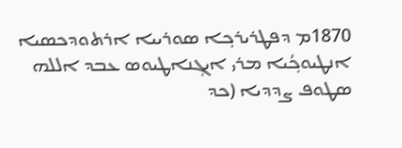1870ܡ ܕܦܛܪܝܪܟ̥ܐ ܣܘܪܝܝܐ ܐܪܬܘܕܟܣܝܐ ܐܢܛܝܘܟ̥ܳܝܐ ܡܪܝ ܐܝܓ̥ܢܐܛܝܘܣ ܥܒܕ ܐܠܠܗ ܣܛܘܦ ܨܕܕܝܐ (ܟܕ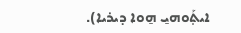ܐܝܬ̥ܰܘܗܝ̱ ܗ̱ܘܐ ܕܝܪܝܐ).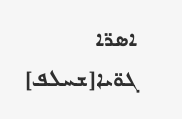ܐܣܪ̈ܐ ܓܘ̈ܝܐ[ܫܚܠܦ]